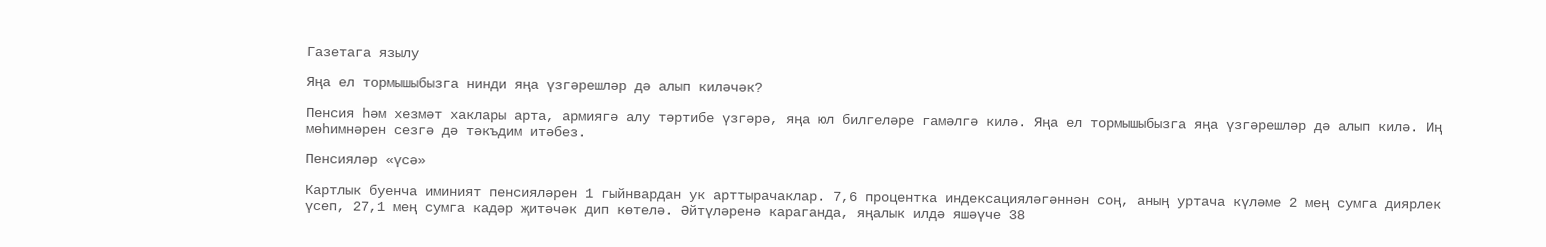Газетага язылу

Яңа ел тормышыбызга нинди яңа үзгәрешләр дә алып киләчәк?

Пенсия һәм хезмәт хаклары арта, армиягә алу тәртибе үзгәрә, яңа юл билгеләре гамәлгә килә. Яңа ел тормышыбызга яңа үзгәрешләр дә алып килә. Иң мөһимнәрен сезгә дә тәкъдим итәбез.

Пенсияләр «үсә»

Картлык буенча иминият пенсияләрен 1 гыйнвардан ук арттырачаклар. 7,6 процентка индексацияләгәннән соң, аның уртача күләме 2 мең сумга диярлек үсеп, 27,1 мең сумга кадәр җитәчәк дип көтелә. Әйтүләренә караганда, яңалык илдә яшәүче 38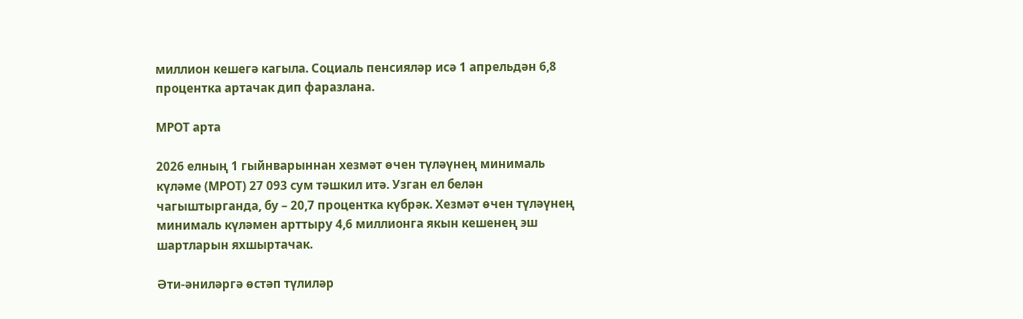миллион кешегә кагыла. Социаль пенсияләр исә 1 апрельдән 6,8 процентка артачак дип фаразлана.

МРОТ арта

2026 елның 1 гыйнварыннан хезмәт өчен түләүнең минималь күләме (МРОТ) 27 093 сум тәшкил итә. Узган ел белән чагыштырганда, бу – 20,7 процентка күбрәк. Хезмәт өчен түләүнең минималь күләмен арттыру 4,6 миллионга якын кешенең эш шартларын яхшыртачак.

Әти-әниләргә өстәп түлиләр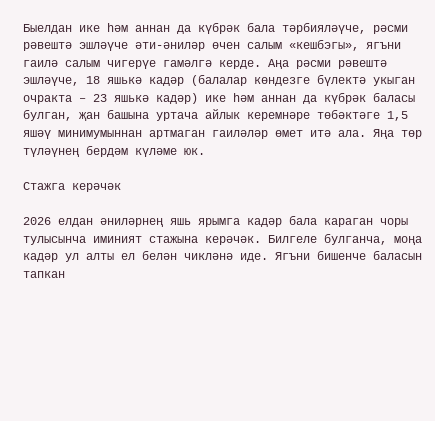Быелдан ике һәм аннан да күбрәк бала тәрбияләүче, рәсми рәвештә эшләүче әти-әниләр өчен салым «кешбэгы», ягъни гаилә салым чигерүе гамәлгә керде. Аңа рәсми рәвештә эшләүче, 18 яшькә кадәр (балалар көндезге бүлектә укыган очракта – 23 яшькә кадәр) ике һәм аннан да күбрәк баласы булган, җан башына уртача айлык керемнәре төбәктәге 1,5 яшәү минимумыннан артмаган гаиләләр өмет итә ала. Яңа төр түләүнең бердәм күләме юк.

Стажга керәчәк

2026 елдан әниләрнең яшь ярымга кадәр бала караган чоры тулысынча иминият стажына керәчәк. Билгеле булганча, моңа кадәр ул алты ел белән чикләнә иде. Ягъни бишенче баласын тапкан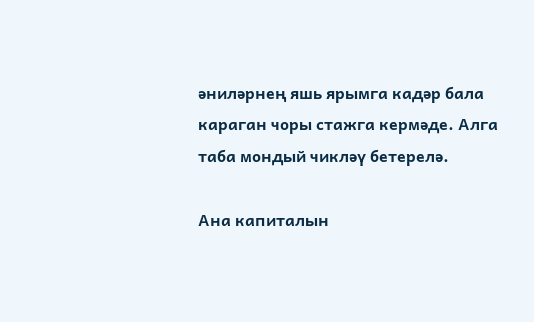әниләрнең яшь ярымга кадәр бала караган чоры стажга кермәде. Алга таба мондый чикләү бетерелә.

Ана капиталын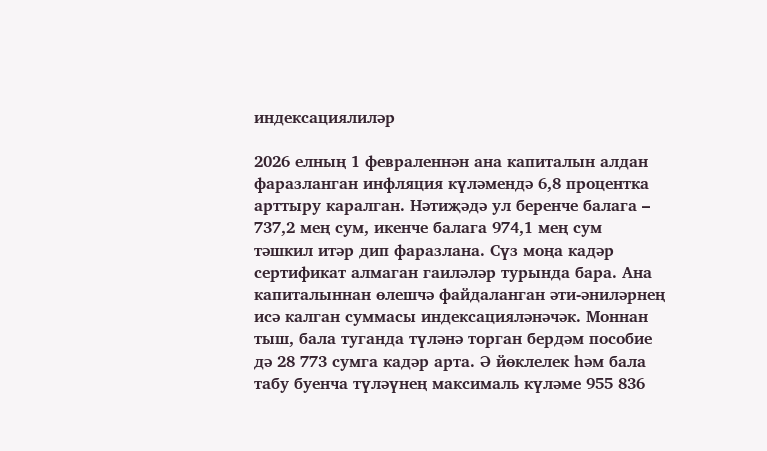индексациялиләр

2026 елның 1 февраленнән ана капиталын алдан фаразланган инфляция күләмендә 6,8 процентка арттыру каралган. Нәтиҗәдә ул беренче балага – 737,2 мең сум, икенче балага 974,1 мең сум тәшкил итәр дип фаразлана. Сүз моңа кадәр сертификат алмаган гаиләләр турында бара. Ана капиталыннан өлешчә файдаланган әти-әниләрнең исә калган суммасы индексацияләнәчәк. Моннан тыш, бала туганда түләнә торган бердәм пособие дә 28 773 сумга кадәр арта. Ә йөклелек һәм бала табу буенча түләүнең максималь күләме 955 836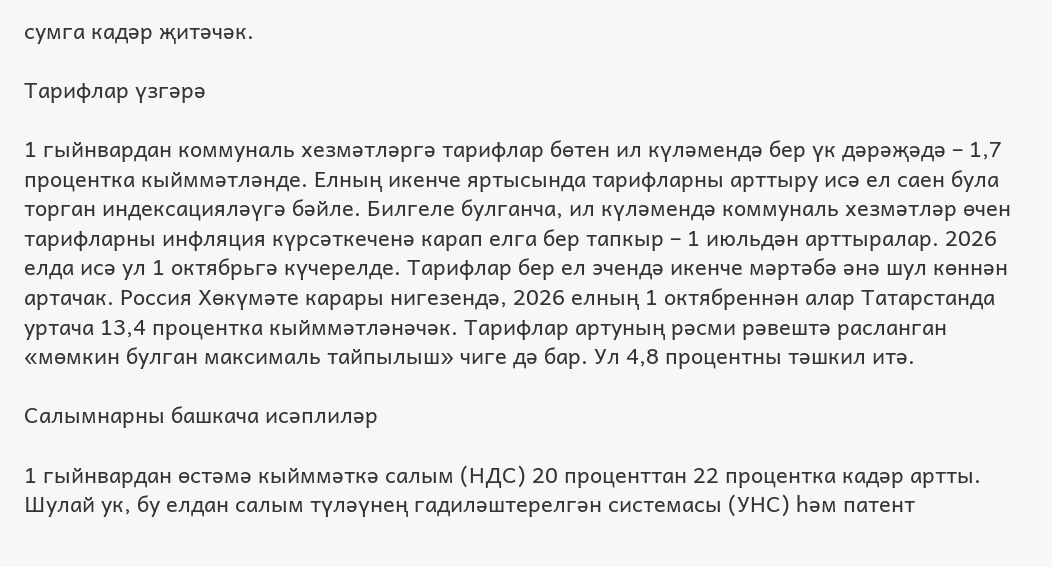сумга кадәр җитәчәк.

Тарифлар үзгәрә

1 гыйнвардан коммуналь хезмәтләргә тарифлар бөтен ил күләмендә бер үк дәрәҗәдә – 1,7 процентка кыйммәтләнде. Елның икенче яртысында тарифларны арттыру исә ел саен була торган индексацияләүгә бәйле. Билгеле булганча, ил күләмендә коммуналь хезмәтләр өчен тарифларны инфляция күрсәткеченә карап елга бер тапкыр – 1 июльдән арттыралар. 2026 елда исә ул 1 октябрьгә күчерелде. Тарифлар бер ел эчендә икенче мәртәбә әнә шул көннән артачак. Россия Хөкүмәте карары нигезендә, 2026 елның 1 октябреннән алар Татарстанда уртача 13,4 процентка кыйммәтләнәчәк. Тарифлар артуның рәсми рәвештә расланган «мөмкин булган максималь тайпылыш» чиге дә бар. Ул 4,8 процентны тәшкил итә.

Салымнарны башкача исәплиләр

1 гыйнвардан өстәмә кыйммәткә салым (НДС) 20 проценттан 22 процентка кадәр артты. Шулай ук, бу елдан салым түләүнең гадиләштерелгән системасы (УНС) һәм патент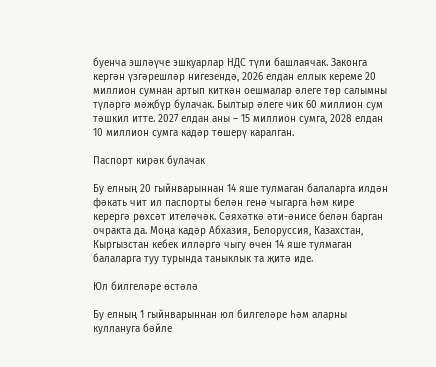буенча эшләүче эшкуарлар НДС түли башлаячак. Законга кергән үзгәрешләр нигезендә, 2026 елдан еллык кереме 20 миллион сумнан артып киткән оешмалар әлеге төр салымны түләргә мәҗбүр булачак. Былтыр әлеге чик 60 миллион сум тәшкил итте. 2027 елдан аны – 15 миллион сумга, 2028 елдан 10 миллион сумга кадәр төшерү каралган.

Паспорт кирәк булачак

Бу елның 20 гыйнварыннан 14 яше тулмаган балаларга илдән фәкать чит ил паспорты белән генә чыгарга һәм кире керергә рөхсәт ителәчәк. Сәяхәткә әти-әнисе белән барган очракта да. Моңа кадәр Абхазия, Белоруссия, Казахстан, Кыргызстан кебек илләргә чыгу өчен 14 яше тулмаган балаларга туу турында таныклык та җитә иде.

Юл билгеләре өстәлә

Бу елның 1 гыйнварыннан юл билгеләре һәм аларны куллануга бәйле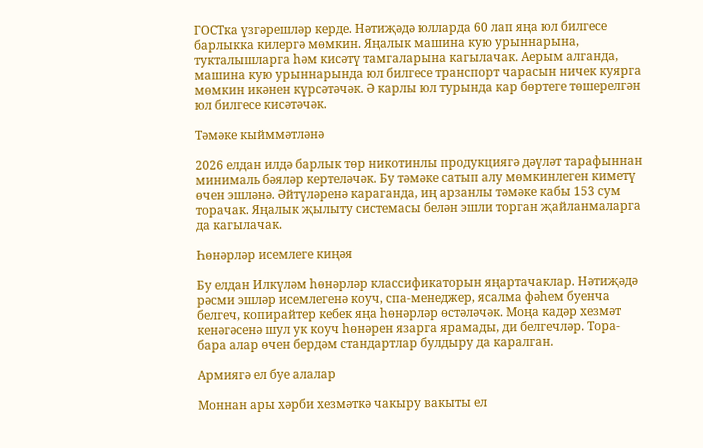ГОСТка үзгәрешләр керде. Нәтиҗәдә юлларда 60 лап яңа юл билгесе барлыкка килергә мөмкин. Яңалык машина кую урыннарына, тукталышларга һәм кисәтү тамгаларына кагылачак. Аерым алганда, машина кую урыннарында юл билгесе транспорт чарасын ничек куярга мөмкин икәнен күрсәтәчәк. Ә карлы юл турында кар бөртеге төшерелгән юл билгесе кисәтәчәк.

Тәмәке кыйммәтләнә

2026 елдан илдә барлык төр никотинлы продукциягә дәүләт тарафыннан минималь бәяләр кертеләчәк. Бу тәмәке сатып алу мөмкинлеген киметү өчен эшләнә. Әйтүләренә караганда, иң арзанлы тәмәке кабы 153 сум торачак. Яңалык җылыту системасы белән эшли торган җайланмаларга да кагылачак.

Һөнәрләр исемлеге киңәя

Бу елдан Илкүләм һөнәрләр классификаторын яңартачаклар. Нәтиҗәдә рәсми эшләр исемлегенә коуч, спа-менеджер, ясалма фәһем буенча белгеч, копирайтер кебек яңа һөнәрләр өстәләчәк. Моңа кадәр хезмәт кенәгәсенә шул ук коуч һөнәрен язарга ярамады, ди белгечләр. Тора-бара алар өчен бердәм стандартлар булдыру да каралган.

Армиягә ел буе алалар

Моннан ары хәрби хезмәткә чакыру вакыты ел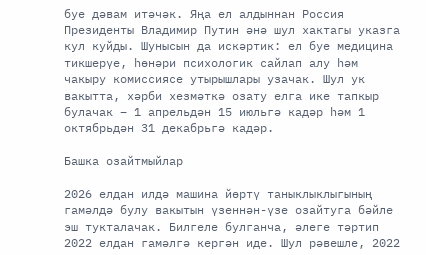буе дәвам итәчәк. Яңа ел алдыннан Россия Президенты Владимир Путин әнә шул хактагы указга кул куйды. Шунысын да искәртик: ел буе медицина тикшерүе, һөнәри психологик сайлап алу һәм чакыру комиссиясе утырышлары узачак. Шул ук вакытта, хәрби хезмәткә озату елга ике тапкыр булачак – 1 апрельдән 15 июльгә кадәр һәм 1 октябрьдән 31 декабрьгә кадәр.

Башка озайтмыйлар

2026 елдан илдә машина йөртү таныклыклыгының гамәлдә булу вакытын үзеннән-үзе озайтуга бәйле эш тукталачак. Билгеле булганча, әлеге тәртип 2022 елдан гамәлгә кергән иде. Шул рәвешле, 2022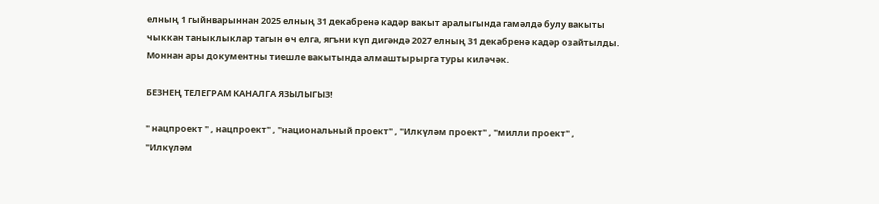елның 1 гыйнварыннан 2025 елның 31 декабренә кадәр вакыт аралыгында гамәлдә булу вакыты чыккан таныклыклар тагын өч елга, ягъни күп дигәндә 2027 елның 31 декабренә кадәр озайтылды. Моннан ары документны тиешле вакытында алмаштырырга туры киләчәк.

БЕЗНЕҢ ТЕЛЕГРАМ КАНАЛГА ЯЗЫЛЫГЫЗ!

" нацпроект " , нацпроект" , "национальный проект" , "Илкүләм проект" , "милли проект" , "Илкүләм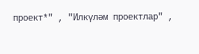проект*" , "Илкүләм проектлар" ,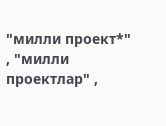"милли проект*" , "милли проектлар" ,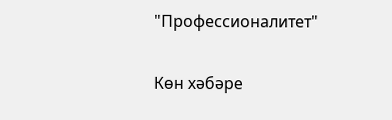"Профессионалитет"

Көн хәбәре